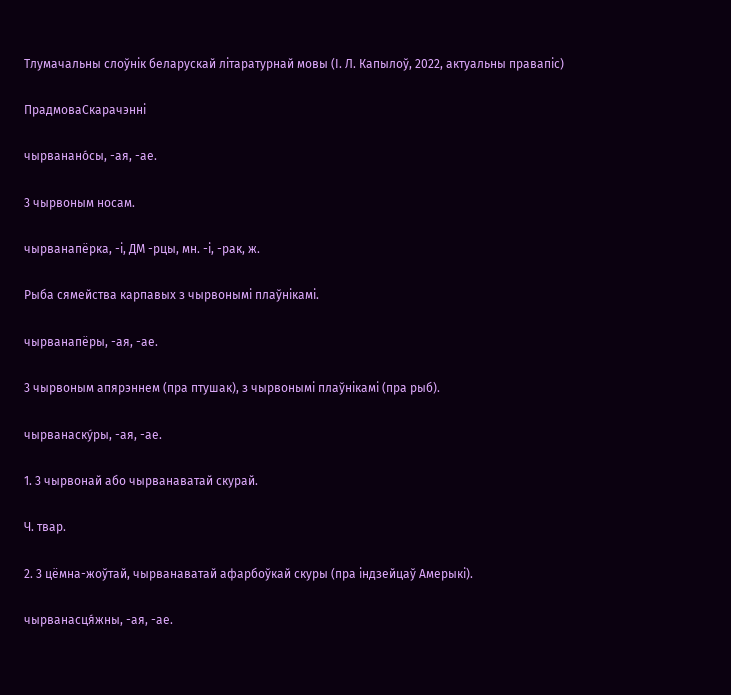Тлумачальны слоўнік беларускай літаратурнай мовы (І. Л. Капылоў, 2022, актуальны правапіс)

ПрадмоваСкарачэнні

чырванано́сы, -ая, -ае.

3 чырвоным носам.

чырванапёрка, -і, ДМ -рцы, мн. -і, -рак, ж.

Рыба сямейства карпавых з чырвонымі плаўнікамі.

чырванапёры, -ая, -ае.

3 чырвоным апярэннем (пра птушак), з чырвонымі плаўнікамі (пра рыб).

чырванаску́ры, -ая, -ае.

1. 3 чырвонай або чырванаватай скурай.

Ч. твар.

2. 3 цёмна-жоўтай, чырванаватай афарбоўкай скуры (пра індзейцаў Амерыкі).

чырванасця́жны, -ая, -ае.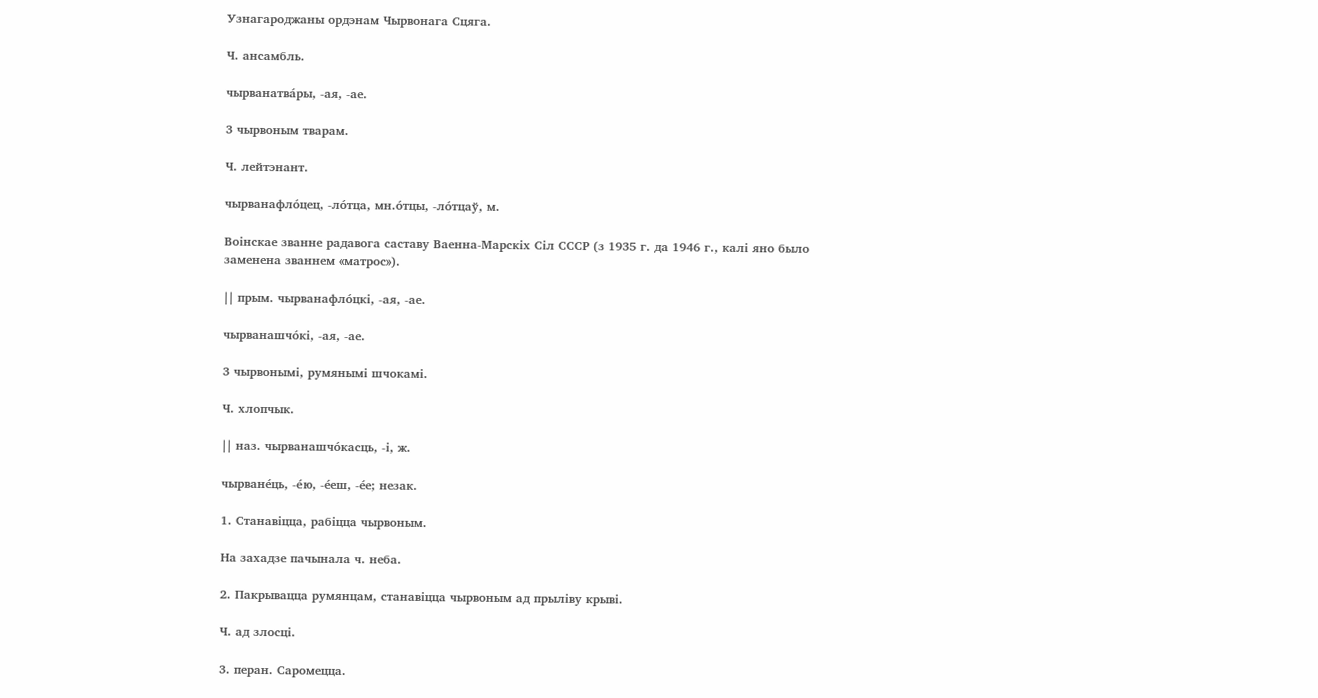Узнагароджаны ордэнам Чырвонага Сцяга.

Ч. ансамбль.

чырванатва́ры, -ая, -ае.

3 чырвоным тварам.

Ч. лейтэнант.

чырванафло́цец, -ло́тца, мн.о́тцы, -ло́тцаў, м.

Воінскае званне радавога саставу Ваенна-Марскіх Сіл СССР (з 1935 г. да 1946 г., калі яно было заменена званнем «матрос»).

|| прым. чырванафло́цкі, -ая, -ае.

чырванашчо́кі, -ая, -ае.

3 чырвонымі, румянымі шчокамі.

Ч. хлопчык.

|| наз. чырванашчо́касць, -і, ж.

чырване́ць, -е́ю, -е́еш, -е́е; незак.

1. Станавіцца, рабіцца чырвоным.

На захадзе пачынала ч. неба.

2. Пакрывацца румянцам, станавіцца чырвоным ад прыліву крыві.

Ч. ад злосці.

3. перан. Саромецца.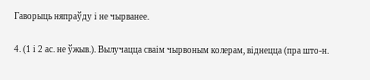Гаворыць няпраўду і не чырванее.

4. (1 і 2 ас. не ўжыв.). Вылучацца сваім чырвоным колерам, віднецца (пра што-н.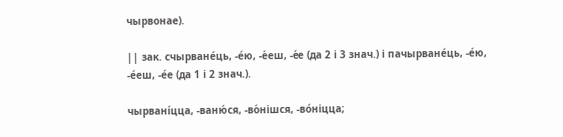чырвонае).

|| зак. счырване́ць, -е́ю, -е́еш, -е́е (да 2 і 3 знач.) і пачырване́ць, -е́ю, -е́еш, -е́е (да 1 і 2 знач.).

чырвані́цца, -ваню́ся, -во́нішся, -во́ніцца;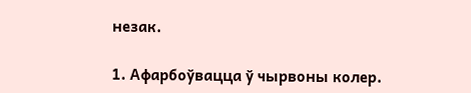незак.

1. Афарбоўвацца ў чырвоны колер.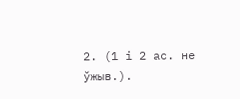2. (1 і 2 ас. не ўжыв.).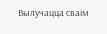Вылучацца сваім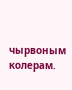чырвоным колерам.